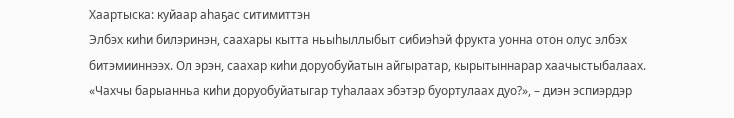Хаартыска: куйаар аһаҕас ситимиттэн
Элбэх киһи билэринэн, саахары кытта ньыһыллыбыт сибиэһэй фрукта уонна отон олус элбэх битэмииннээх. Ол эрэн, саахар киһи доруобуйатын айгыратар, кырытыннарар хаачыстыбалаах. «Чахчы барыанньа киһи доруобуйатыгар туһалаах эбэтэр буортулаах дуо?», – диэн эспиэрдэр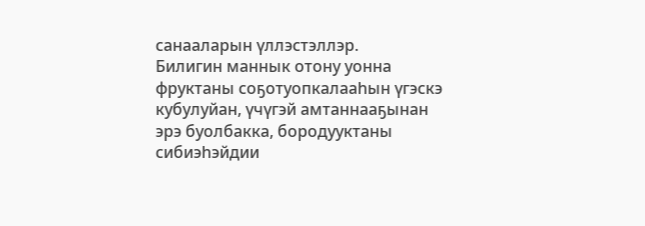санааларын үллэстэллэр.
Билигин маннык отону уонна фруктаны соҕотуопкалааһын үгэскэ кубулуйан, үчүгэй амтаннааҕынан эрэ буолбакка, бородууктаны сибиэһэйдии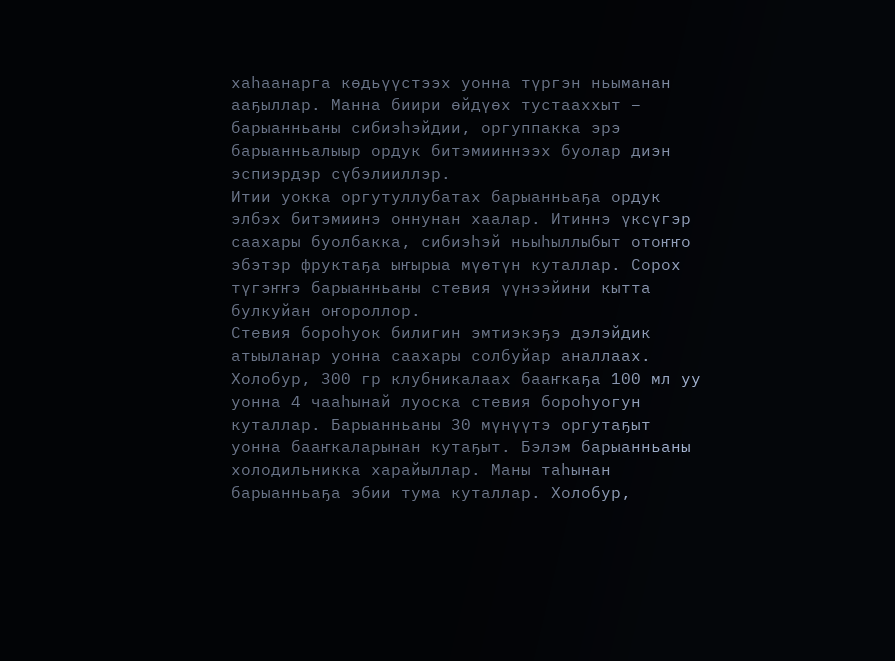хаһаанарга көдьүүстээх уонна түргэн ньыманан ааҕыллар. Манна биири өйдүөх тустааххыт – барыанньаны сибиэһэйдии, оргуппакка эрэ барыанньалыыр ордук битэмииннээх буолар диэн эспиэрдэр сүбэлииллэр.
Итии уокка оргутуллубатах барыанньаҕа ордук элбэх битэмиинэ оннунан хаалар. Итиннэ үксүгэр саахары буолбакка, сибиэһэй ньыһыллыбыт отоҥҥо эбэтэр фруктаҕа ыҥырыа мүөтүн куталлар. Сорох түгэҥҥэ барыанньаны стевия үүнээйини кытта булкуйан оҥороллор.
Стевия бороһуок билигин эмтиэкэҕэ дэлэйдик атыыланар уонна саахары солбуйар аналлаах. Холобур, 300 гр клубникалаах бааҥкаҕа 100 мл уу уонна 4 чааһынай луоска стевия бороһуогун куталлар. Барыанньаны 30 мүнүүтэ оргутаҕыт уонна бааҥкаларынан кутаҕыт. Бэлэм барыанньаны холодильникка харайыллар. Маны таһынан барыанньаҕа эбии тума куталлар. Холобур,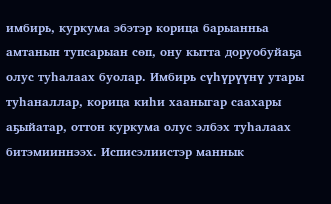имбирь, куркума эбэтэр корица барыанньа амтанын тупсарыан сөп, ону кытта доруобуйаҕа олус туһалаах буолар. Имбирь сүһүрүүнү утары туһаналлар, корица киһи хааныгар саахары аҕыйатар, оттон куркума олус элбэх туһалаах битэмииннээх. Исписэлиистэр маннык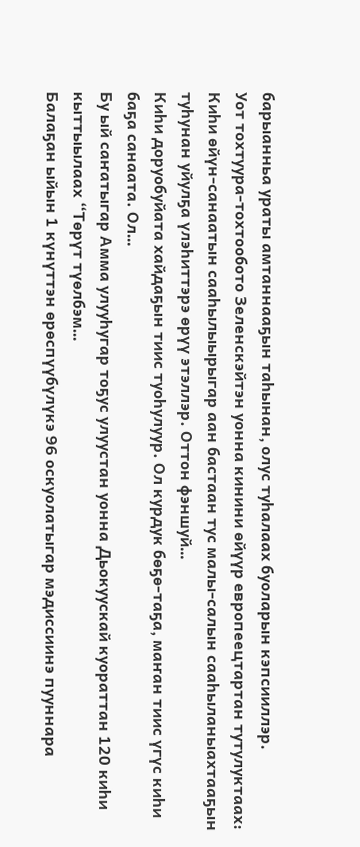барыанньа ураты амтаннааҕын таһынан, олус туһалаах буоларын кэпсииллэр.
Уот тохтуура-тохтообото Зеленскэйтэн уонна кинини өйүүр европеецтартан тутулуктаах:
Киһи өйүн-санаатын сааһылыырыгар аан бастаан тус малы-салын сааһыланыахтааҕын туһунан уйулҕа үлэһиттэрэ өрүү этэллэр. Оттон фэншуй…
Киһи доруобуйата хайдаҕын тиис туоһулуур. Ол курдук бөҕө-таҕа, маҥан тиис үгүс киһи баҕа санаата. Ол…
Бу ый саҥатыгар Амма улууһугар тоҕус улуустан уонна Дьокуускай куораттан 120 киһи кыттыылаах “Төрүт түөлбэм…
Балаҕан ыйын 1 күнүттэн өрөспүүбүлүкэ 96 оскуолатыгар мэдиссиинэ пууннара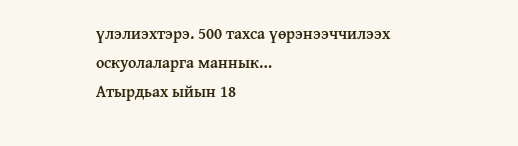үлэлиэхтэрэ. 500 тахса үөрэнээччилээх оскуолаларга маннык…
Атырдьах ыйын 18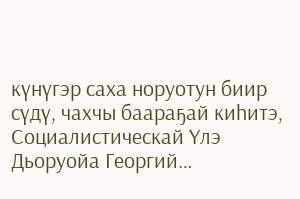күнүгэр саха норуотун биир сүдү, чахчы баараҕай киһитэ, Социалистическай Үлэ Дьоруойа Георгий…